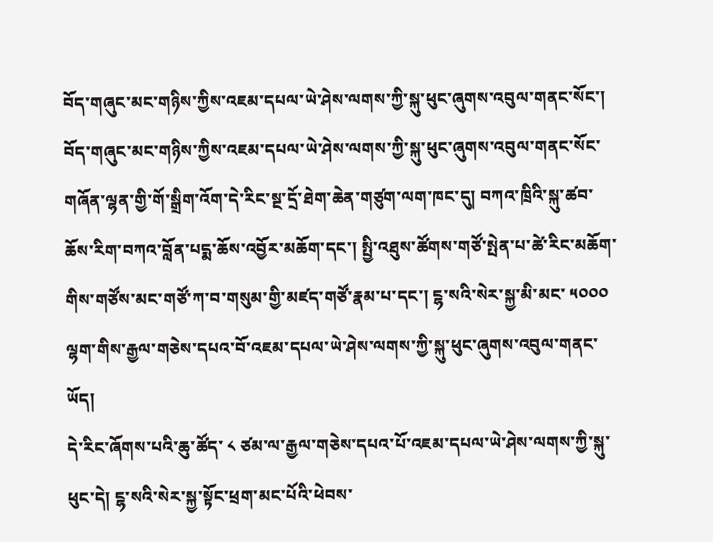བོད་གཞུང་མང་གཉིས་ཀྱིས་འཇམ་དཔལ་ཡེ་ཤེས་ལགས་ཀྱི་སྐུ་ཕུང་ཞུགས་འབུལ་གནང་སོང་།
བོད་གཞུང་མང་གཉིས་ཀྱིས་འཇམ་དཔལ་ཡེ་ཤེས་ལགས་ཀྱི་སྐུ་ཕུང་ཞུགས་འབུལ་གནང་སོང་
གཞོན་ལྷན་གྱི་གོ་སྒྲིག་འོག་དེ་རིང་སྔ་དྲོ་ཐེག་ཆེན་གཙུག་ལག་ཁང་དུ། བཀའ་ཁྲིའི་སྐུ་ཚབ་ཆོས་རིག་བཀའ་བློན་པདྨ་ཆོས་འབྱོར་མཆོག་དང་། སྤྱི་འཐུས་ཚོགས་གཙོ་སྤེན་པ་ཚེ་རིང་མཆོག་གིས་གཙོས་མང་གཙོ་ཀ་བ་གསུམ་གྱི་མཛད་གཙོ་རྣམ་པ་དང་། ངྷ་སའི་སེར་སྐྱ་མི་མང་ ༥༠༠༠ ལྷག་གིས་རྒྱལ་གཅེས་དཔའ་བོ་འཇམ་དཔལ་ཡེ་ཤེས་ལགས་ཀྱི་སྐུ་ཕུང་ཞུགས་འབུལ་གནང་ཡོད།
དེ་རིང་ཞོགས་པའི་ཆུ་ཚོད་ ༨ ཙམ་ལ་རྒྱལ་གཅེས་དཔའ་པོ་འཇམ་དཔལ་ཡེ་ཤེས་ལགས་ཀྱི་སྐུ་ཕུང་དེ། ངྷ་སའི་སེར་སྐྱ་སྟོང་ཕྲག་མང་པོའི་ཕེབས་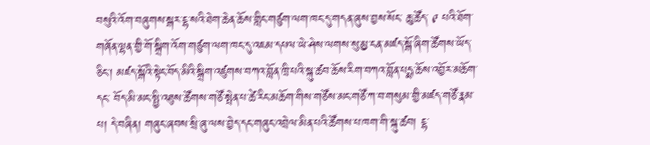བསུའི་འོག་བཞུགས་སྒར་ངྷ་སའི་ཐེག་ཆེན་ཆོས་གླིང་གཙུག་ལག་ཁང་དུ་གདན་ཞུས་བྱས་སོང་ ཆུ་ཚོད་ ༩ པའི་ཐོག་གཞོན་ལྷན་གྱི་གོ་སྒྲིག་འོག་གཙུག་ལག་ཁང་དུ་འཇམ་དཔལ་ཡེ་ཤེས་ལགས་སུ་མྱ་ངན་མཛད་སྒོ་ཞིག་ཚོགས་ཡོད་ཅིང་། མཛད་སྒོའི་སྟེང་བོད་མིའི་སྒྲིག་འཛུགས་བཀའ་བློན་ཁྲི་པའི་སྐུ་ཚབ་ཆོས་རིག་བཀའ་བློན་པདྨ་ཆོས་འབྱོར་མཆོག་དང་ བོད་མི་མང་སྤྱི་འཐུས་ཚོགས་གཙོ་སྤེན་པ་ཚེ་རིང་མཆོག་གིས་གཙོས་མང་གཙོ་ཀ་བ་གསུམ་གྱི་མཛད་གཙོ་རྣམ་པ། དེ་བཞིན། གཞུང་ཞབས་སྲི་ཞུ་ལས་བྱེད་དང་གཞུང་འབྲེལ་མིན་པའི་ཚོགས་པ་ཁག་གི་སྐུ་ཚབ། ངྷ་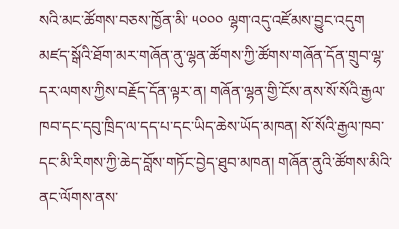སའི་མང་ཚོགས་བཅས་ཁྱོན་མི་ ༥༠༠༠ ལྷག་འདུ་འཛོམས་བྱུང་འདུག
མཛད་སྒོའི་ཐོག་མར་གཞོན་ནུ་ལྷན་ཚོགས་ཀྱི་ཚོགས་གཞོན་དོན་གྲུབ་ལྷ་དར་ལགས་ཀྱིས་བརྗོད་དོན་ལྟར་ན། གཞོན་ལྷན་གྱི་ངོས་ནས་སོ་སོའི་རྒྱལ་ཁབ་དང་དབུ་ཁྲིད་ལ་དད་པ་དང་ཡིད་ཆེས་ཡོད་མཁན། སོ་སོའི་རྒྱལ་ཁབ་དང་མི་རིགས་ཀྱི་ཆེད་བློས་གཏོང་བྱེད་ཐུབ་མཁན། གཞོན་ནུའི་ཚོགས་མིའི་ནང་ལོགས་ནས་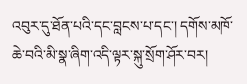འབུར་དུ་ཐོན་པའི་དང་བླངས་པ་དང་། དགོས་མཁོ་ཆེ་བའི་མི་སྣ་ཞིག་འདི་ལྟར་སྐུ་སྲོག་ཤོར་བར།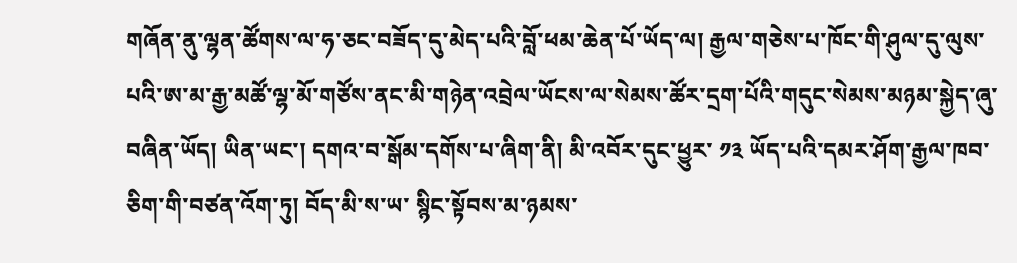གཞོན་ནུ་ལྷན་ཚོགས་ལ་ཧ་ཅང་བཟོད་དུ་མེད་པའི་བློ་ཕམ་ཆེན་པོ་ཡོད་ལ། རྒྱལ་གཅེས་པ་ཁོང་གི་ཤུལ་དུ་ལུས་པའི་ཨ་མ་རྒྱ་མཚོ་ལྷ་མོ་གཙོས་ནང་མི་གཉེན་འབྲེལ་ཡོངས་ལ་སེམས་ཚོར་དྲག་པོའི་གདུང་སེམས་མཉམ་སྐྱེད་ཞུ་བཞིན་ཡོད། ཡིན་ཡང་། དགའ་བ་སྒོམ་དགོས་པ་ཞིག་ནི། མི་འབོར་དུང་ཕྱུར་ ༡༣ ཡོད་པའི་དམར་ཤོག་རྒྱལ་ཁབ་ཅིག་གི་བཙན་འོག་ཏུ། བོད་མི་ས་ཡ་ སྙིང་སྟོབས་མ་ཉམས་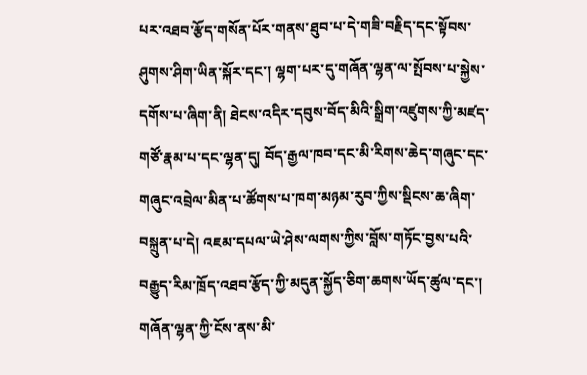པར་འཐབ་རྩོད་གསོན་པོར་གནས་ཐུབ་པ་དེ་གཟི་བརྗིད་དང་སྟོབས་ཤུགས་ཤིག་ཡིན་སྐོར་དང་། ལྷག་པར་དུ་གཞོན་ལྷན་ལ་སྤོབས་པ་སྐྱེས་དགོས་པ་ཞིག་ནི། ཐེངས་འདིར་དབུས་བོད་མིའི་སྒྲིག་འཛུགས་ཀྱི་མཛད་གཙོ་རྣམ་པ་དང་ལྷན་དུ། བོད་རྒྱལ་ཁབ་དང་མི་རིགས་ཆེད་གཞུང་དང་གཞུང་འབྲེལ་མིན་པ་ཚོགས་པ་ཁག་མཉམ་རུབ་ཀྱིས་སྡིངས་ཆ་ཞིག་བསྐྲུན་པ་དེ། འཇམ་དཔལ་ཡེ་ཤེས་ལགས་ཀྱིས་བློས་གཏོང་བྱས་པའི་བརྒྱུད་རིམ་ཁྲོད་འཐབ་རྩོད་ཀྱི་མདུན་སྐྱོད་ཅིག་ཆགས་ཡོད་ཚུལ་དང་། གཞོན་ལྷན་ཀྱི་ངོས་ནས་མི་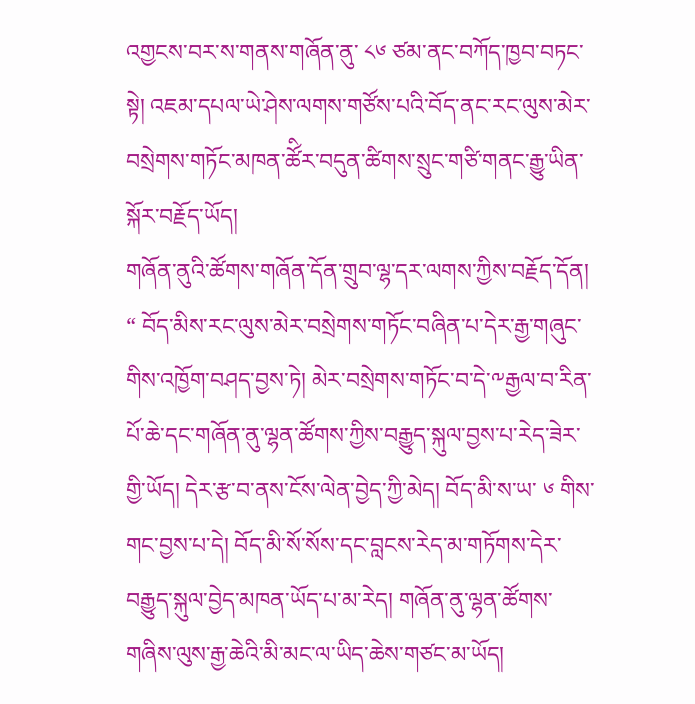འགྱངས་བར་ས་གནས་གཞོན་ནུ་ ༨༦ ཙམ་ནང་བཀོད་ཁྱབ་བཏང་སྟེ། འཇམ་དཔལ་ཡེ་ཤེས་ལགས་གཙོས་པའི་བོད་ནང་རང་ལུས་མེར་བསྲེགས་གཏོང་མཁན་ཚོིར་བདུན་ཚིགས་སྲུང་གཙི་གནང་རྒྱུ་ཡིན་སྐོར་བརྗོད་ཡོད།
གཞོན་ནུའི་ཚོགས་གཞོན་དོན་གྲུབ་ལྷ་དར་ལགས་ཀྱིས་བརྗོད་དོན། “ བོད་མིས་རང་ལུས་མེར་བསྲེགས་གཏོང་བཞིན་པ་དེར་རྒྱ་གཞུང་གིས་འཁྱོག་བཤད་བྱས་ཏེ། མེར་བསྲེགས་གཏོང་བ་དེ་༸རྒྱལ་བ་རིན་པོ་ཆེ་དང་གཞོན་ནུ་ལྷན་ཚོགས་ཀྱིས་བརྒྱུད་སྐུལ་བྱས་པ་རེད་ཟེར་གྱི་ཡོད། དེར་རྩ་བ་ནས་ངོས་ལེན་བྱེད་ཀྱི་མེད། བོད་མི་ས་ཡ་ ༦ གིས་གང་བྱས་པ་དེ། བོད་མི་སོ་སོས་དང་བླངས་རེད་མ་གཏོགས་དེར་བརྒྱུད་སྐུལ་བྱེད་མཁན་ཡོད་པ་མ་རེད། གཞོན་ནུ་ལྷན་ཚོགས་གཞིས་ལུས་རྒྱ་ཆེའི་མི་མང་ལ་ཡིད་ཆེས་གཙང་མ་ཡོད།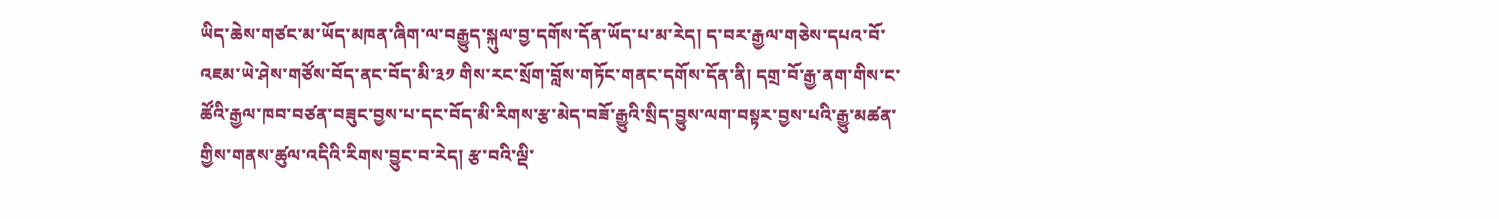ཡིད་ཆེས་གཙང་མ་ཡོད་མཁན་ཞིག་ལ་བརྒྱུད་སྐུལ་བྱ་དགོས་དོན་ཡོད་པ་མ་རེད། ད་བར་རྒྱལ་གཅེས་དཔའ་བོ་འཇམ་ཡེ་ཤེས་གཙོས་བོད་ནང་བོད་མི་༣༡ གིས་རང་སྲོག་བློས་གཏོང་གནང་དགོས་དོན་ནི། དགྲ་བོ་རྒྱ་ནག་གིས་ང་ཚོའི་རྒྱལ་ཁབ་བཙན་བཟུང་བྱས་པ་དང་བོད་མི་རིགས་རྩ་མེད་བཟོ་རྒྱུའི་སྲིད་བྱུས་ལག་བསྟར་བྱས་པའི་རྒྱུ་མཚན་གྱིས་གནས་ཚུལ་འདིའི་རིགས་བྱུང་བ་རེད། རྩ་བའི་ལྡི་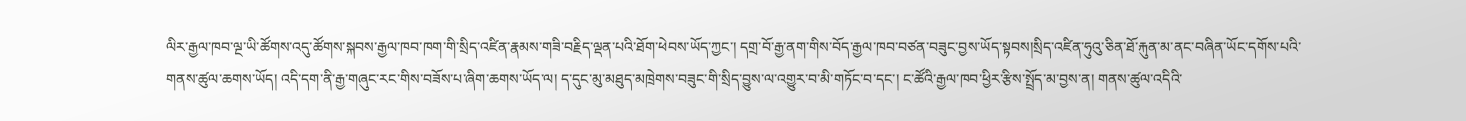ལིར་རྒྱལ་ཁབ་ལྔ་ཡི་ཚོགས་འདུ་ཚོགས་སྐབས་རྒྱལ་ཁབ་ཁག་གི་སྲིད་འཛིན་རྣམས་གཟི་བརྗིད་ལྡན་པའི་ཐོག་ཕེབས་ཡོད་ཀྱང་། དགྲ་བོ་རྒྱ་ནག་གིས་བོད་རྒྱལ་ཁབ་བཙན་བཟུང་བྱས་ཡོད་སྟབས།སྲིད་འཛིན་ཧུའུ་ཅིན་ཐོ་རྐུན་མ་ནང་བཞིན་ཡོང་དགོས་པའི་གནས་ཚུལ་ཆགས་ཡོད། འདི་དག་ནི་རྒྱ་གཞུང་རང་གིས་བཟོས་པ་ཞིག་ཆགས་ཡོད་ལ། ད་དུང་མུ་མཐུད་མཁྲེགས་བཟུང་གི་སྲིད་བྱུས་ལ་འགྱུར་བ་མི་གཏོང་བ་དང་། ང་ཚོའི་རྒྱལ་ཁབ་ཕྱིར་རྩིས་སྤྲོད་མ་བྱས་ན། གནས་ཚུལ་འདིའི་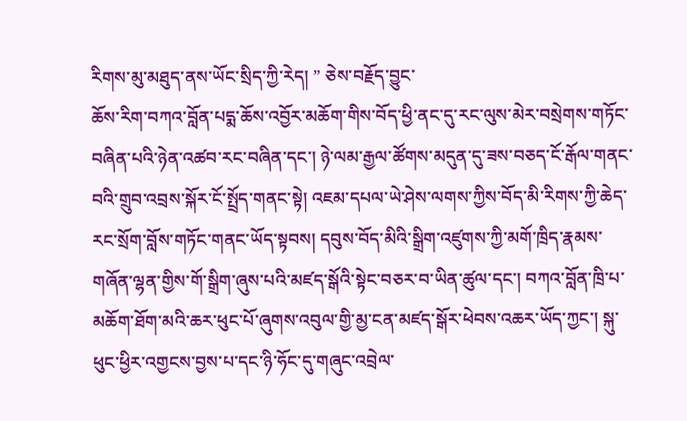རིགས་མུ་མཐུད་ནས་ཡོང་སྲིད་ཀྱི་རེད། ” ཅེས་བརྗོད་བྱུང་
ཆོས་རིག་བཀའ་བློན་པདྨ་ཆོས་འབྱོར་མཆོག་གིས་བོད་ཕྱི་ནང་དུ་རང་ལུས་མེར་བསྲེགས་གཏོང་བཞིན་པའི་ཉེན་འཚབ་རང་བཞིན་དང་། ཉེ་ལམ་རྒྱལ་ཚོགས་མདུན་དུ་ཟས་བཅད་ངོ་རྒོལ་གནང་བའི་གྲུབ་འབྲས་སྐོར་ངོ་སྤྲོད་གནང་སྟེ། འཇམ་དཔལ་ཡེ་ཤེས་ལགས་ཀྱིས་བོད་མི་རིགས་ཀྱི་ཆེད་རང་སྲོག་བློས་གཏོང་གནང་ཡོད་སྟབས། དབུས་བོད་མིའི་སྒྲིག་འཛུགས་ཀྱི་མགོ་ཁྲིད་རྣམས་གཞོན་ལྷན་གྱིས་གོ་སྒྲིག་ཞུས་པའི་མཛད་སྒོའི་སྟེང་བཅར་བ་ཡིན་ཚུལ་དང་། བཀའ་བློན་ཁྲི་པ་མཆོག་ཐོག་མའི་ཆར་ཕུང་པོ་ཞུགས་འབུལ་གྱི་མྱ་ངན་མཛད་སྒོར་ཕེབས་འཆར་ཡོད་ཀྱང་། སྐུ་ཕུང་ཕྱིར་འགྱངས་བྱས་པ་དང་ཉི་ཧོང་དུ་གཞུང་འབྲེལ་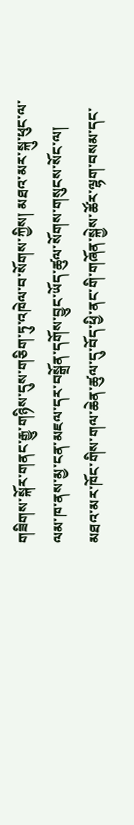གཟིགས་སྐོར་གནང་རྒྱུ་གཉིས་དུས་གཅིག་ཏུ་འཁེལ་བ་སོགས་ཀྱིས། མཐའ་མར་སྐུ་ཕུང་ལ་ལམ་ཁ་ནས་མྱ་ངན་མཇལ་དར་བསྒྲོན་དགོས་བྱུང་ཡོད་ཚུལ་སོགས་གསུངས་སོང་ལ། མཐའ་མར་ཁོང་གིས་གལ་ཆེན་ཚུལ་དུ་བོད་ཕྱི་ནང་གི་གཞོན་སྐྱེས་ཚོར་ལྷག་བསམ་དང་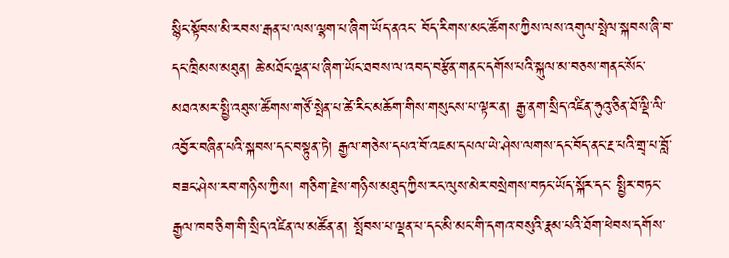སྙིང་སྟོབས་མི་རབས་རྒན་པ་ལས་ལྷག་པ་ཞིག་ཡོད་ནའང་ བོད་རིགས་མང་ཚོགས་ཀྱིས་ལས་འགུལ་སྤེལ་སྐབས་ཞི་བ་དང་ཁྲིམས་མཐུན། ཆེ་མཐོང་ལྡན་པ་ཞིག་ཡོང་ཐབས་ལ་འབད་བརྩོན་གནང་དགོས་པའི་སྐུལ་མ་བཅས་གནང་སོང་
མཐའ་མར་སྤྱི་འཐུས་ཚོགས་གཙོ་སྤེན་པ་ཚེ་རིང་མཆོག་གིས་གསུངས་པ་ལྟར་ན། རྒྱ་ནག་སྲིད་འཛིན་ཧུའུ་ཅིན་ཐོ་ལྡི་ལི་འབྱོར་བཞིན་པའི་སྐབས་དང་བསྟུན་ཏེ། རྒྱལ་གཅེས་དཔའ་བོ་འཇམ་དཔལ་ཡེ་ཤེས་ལགས་དང་བོད་ནང་རྔ་པའི་གྲྭ་པ་བློ་བཟང་ཤེས་རབ་གཉིས་ཀྱིས། གཅིག་རྗེས་གཉིས་མཐུད་ཀྱིས་རང་ལུས་མེར་བསྲེགས་བཏང་ཡོད་སྐོར་དང་ སྤྱིར་བཏང་རྒྱལ་ཁབ་ཅིག་གི་སྲིད་འཛིན་ལ་མཚོན་ན། སྤོབས་པ་ལྡན་པ་དང་མི་མང་གི་དགའ་བསུའི་རྣམ་པའི་ཐོག་ཕེབས་དགོས་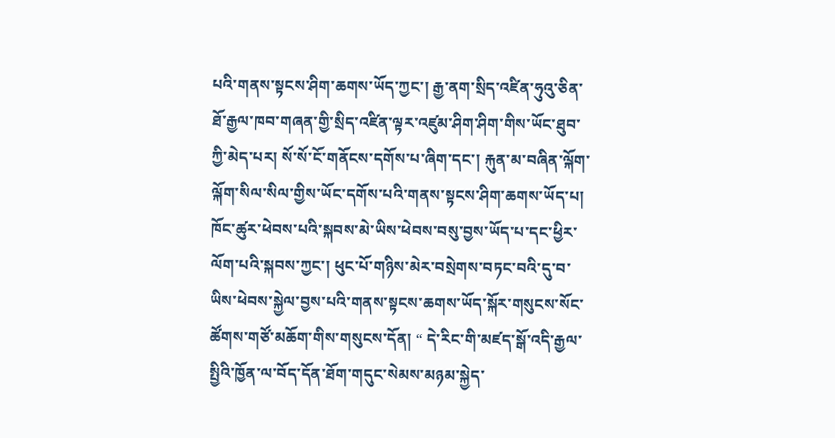པའི་གནས་སྟངས་ཤིག་ཆགས་ཡོད་ཀྱང་། རྒྱ་ནག་སྲིད་འཛིན་ཧུའུ་ཅིན་ཐོ་རྒྱལ་ཁབ་གཞན་གྱི་སྲིད་འཛིན་ལྟར་འཛུམ་ཤིག་ཤིག་གིས་ཡོང་ཐུབ་ཀྱི་མེད་པར། སོ་སོ་ངོ་གནོངས་དགོས་པ་ཞིག་དང་། རྐུན་མ་བཞིན་ལྐོག་ལྐོག་སིལ་སིལ་གྱིས་ཡོང་དགོས་པའི་གནས་སྟངས་ཤིག་ཆགས་ཡོད་པ། ཁོང་ཚུར་ཕེབས་པའི་སྐབས་མེ་ཡིས་ཕེབས་བསུ་བྱས་ཡོད་པ་དང་ཕྱིར་ལོག་པའི་སྐབས་ཀྱང་། ཕུང་པོ་གཉིས་མེར་བསྲེགས་བཏང་བའི་དུ་བ་ཡིས་ཕེབས་སྐྱེལ་བྱས་པའི་གནས་སྟངས་ཆགས་ཡོད་སྐོར་གསུངས་སོང་
ཚོགས་གཙོ་མཆོག་གིས་གསུངས་དོན། “ དེ་རིང་གི་མཛད་སྒོ་འདི་རྒྱལ་སྤྱིའི་ཁྱོན་ལ་བོད་དོན་ཐོག་གདུང་སེམས་མཉམ་སྐྱེད་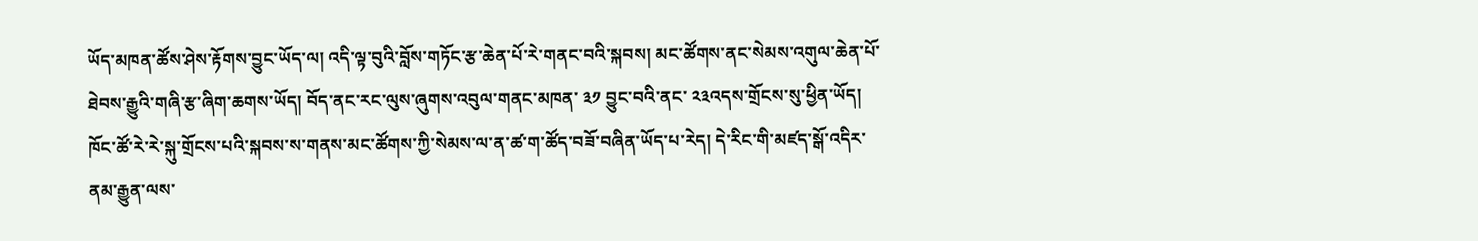ཡོད་མཁན་ཚོས་ཤེས་རྟོགས་བྱུང་ཡོད་ལ། འདི་ལྟ་བུའི་བློས་གཏོང་རྩ་ཆེན་པོ་རེ་གནང་བའི་སྐབས། མང་ཚོགས་ནང་སེམས་འགུལ་ཆེན་པོ་ཐེབས་རྒྱུའི་གཞི་རྩ་ཞིག་ཆགས་ཡོད། བོད་ནང་རང་ལུས་ཞུགས་འབུལ་གནང་མཁན་ ༣༡ བྱུང་བའི་ནང་ ༢༣འདས་གྲོངས་སུ་ཕྱིན་ཡོད། ཁོང་ཚོ་རེ་རེ་སྐུ་གྲོངས་པའི་སྐབས་ས་གནས་མང་ཚོགས་ཀྱི་སེམས་ལ་ན་ཚ་ག་ཚོད་བཟོ་བཞིན་ཡོད་པ་རེད། དེ་རིང་གི་མཛད་སྒོ་འདིར་ནམ་རྒྱུན་ལས་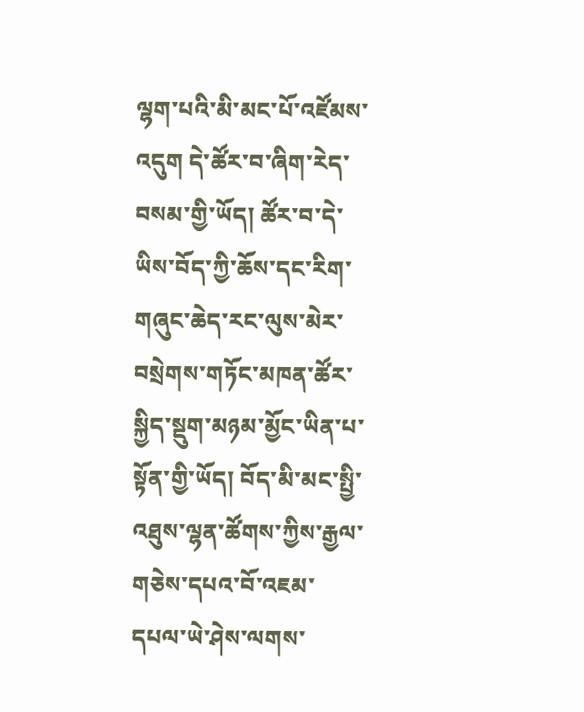ལྷག་པའི་མི་མང་པོ་འཛོམས་འདུག དེ་ཚོར་བ་ཞིག་རེད་བསམ་གྱི་ཡོད། ཚོར་བ་དེ་ཡིས་བོད་ཀྱི་ཆོས་དང་རིག་གཞུང་ཆེད་རང་ལུས་མེར་བསྲེགས་གཏོང་མཁན་ཚོར་སྐྱིད་སྡུག་མཉམ་མྱོང་ཡིན་པ་སྟོན་གྱི་ཡོད། བོད་མི་མང་སྤྱི་འཐུས་ལྷན་ཚོགས་ཀྱིས་རྒྱལ་གཅེས་དཔའ་བོ་འཇམ་དཔལ་ཡེ་ཤེས་ལགས་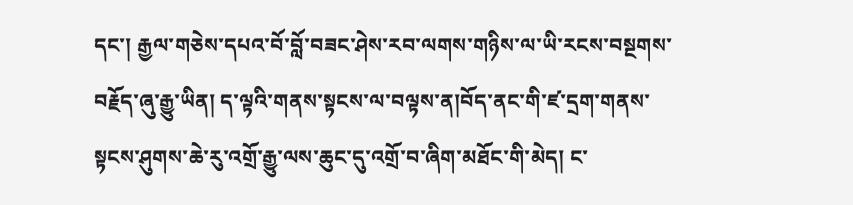དང་། རྒྱལ་གཅེས་དཔའ་བོ་བློ་བཟང་ཤེས་རབ་ལགས་གཉིས་ལ་ཡི་རངས་བསྔགས་བརྗོད་ཞུ་རྒྱུ་ཡིན། ད་ལྟའི་གནས་སྟངས་ལ་བལྟས་ན།བོད་ནང་གི་ཛ་དྲག་གནས་སྟངས་ཤུགས་ཆེ་རུ་འགྲོ་རྒྱུ་ལས་ཆུང་དུ་འགྲོ་བ་ཞིག་མཐོང་གི་མེད། ང་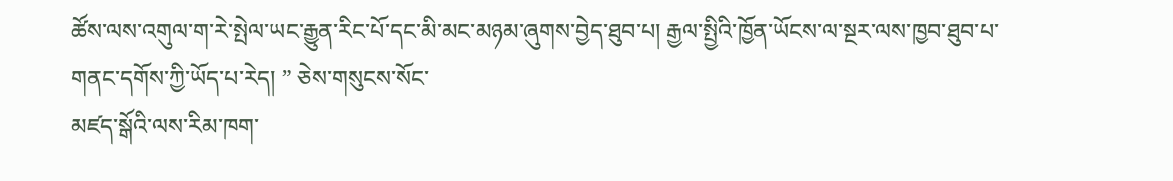ཚོས་ལས་འགུལ་ག་རེ་སྤེལ་ཡང་རྒྱུན་རིང་པོ་དང་མི་མང་མཉམ་ཞུགས་བྱེད་ཐུབ་པ། རྒྱལ་སྤྱིའི་ཁྱོན་ཡོངས་ལ་སྔར་ལས་ཁྱབ་ཐུབ་པ་གནང་དགོས་ཀྱི་ཡོད་པ་རེད། ” ཅེས་གསུངས་སོང་
མཛད་སྒོའི་ལས་རིམ་ཁག་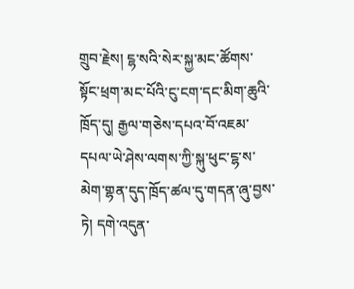གྲུབ་རྗེས། ངྷ་སའི་སེར་སྐྱ་མང་ཚོགས་སྟོང་ཕྲག་མང་པོའི་ངུ་ངག་དང་མིག་ཆུའི་ཁྲོད་དུ། རྒྱལ་གཅེས་དཔའ་བོ་འཇམ་དཔལ་ཡེ་ཤེས་ལགས་ཀྱི་སྐུ་ཕུང་ངྷ་ས་མེག་གྷན་དུད་ཁྲོད་ཚལ་དུ་གདན་ཞུ་བྱས་ཏེ། དགེ་འདུན་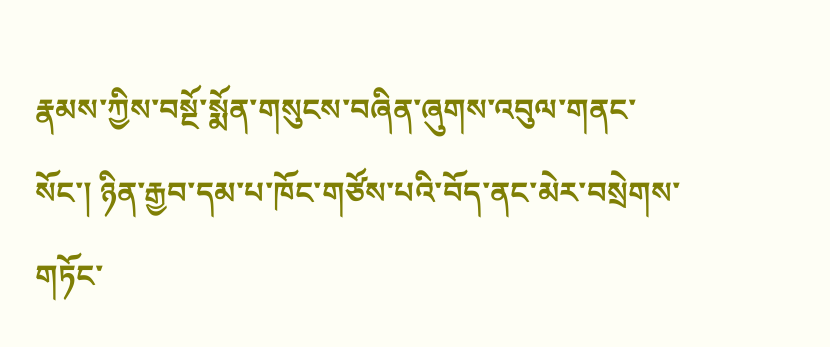རྣམས་ཀྱིས་བསྔོ་སྨོན་གསུངས་བཞིན་ཞུགས་འབུལ་གནང་སོང་། ཉིན་རྒྱབ་དམ་པ་ཁོང་གཙོས་པའི་བོད་ནང་མེར་བསྲེགས་གཏོང་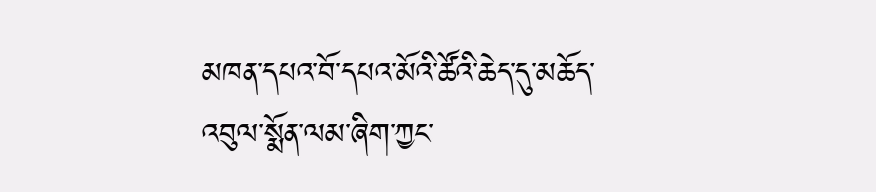མཁན་དཔའ་བོ་དཔའ་མོའི་ཚོའི་ཆེད་དུ་མཆོད་འབུལ་སྨོན་ལམ་ཞིག་ཀྱང་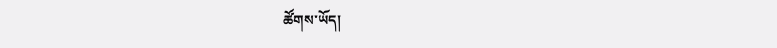ཚོགས་ཡོད།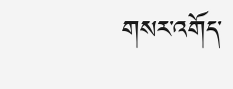གསར་འགོད་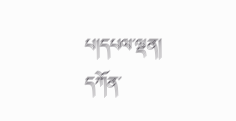པ།དཔལ་ལྡན།
དཀོན་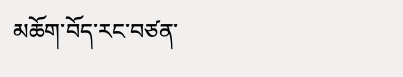མཆོག་བོད་རང་བཙན་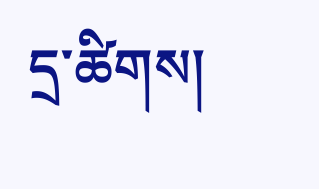དྲ་ཚིགས།